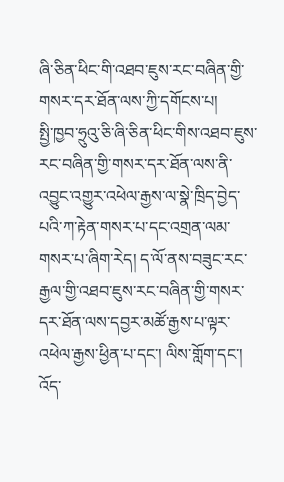ཞི་ཅིན་ཕིང་གི་འཐབ་ཇུས་རང་བཞིན་གྱི་གསར་དར་ཐོན་ལས་ཀྱི་དགོངས་པ།
སྤྱི་ཁྱབ་ཧྲུའུ་ཅི་ཞི་ཅིན་ཕིང་གིས་འཐབ་ཇུས་རང་བཞིན་གྱི་གསར་དར་ཐོན་ལས་ནི་འབྱུང་འགྱུར་འཕེལ་རྒྱས་ལ་སྣེ་ཁྲིད་བྱེད་པའི་ཀ་རྟེན་གསར་པ་དང་འགྲན་ལམ་གསར་པ་ཞིག་རེད། ད་ལོ་ནས་བཟུང་རང་རྒྱལ་གྱི་འཐབ་ཇུས་རང་བཞིན་གྱི་གསར་དར་ཐོན་ལས་དབྱར་མཚོ་རྒྱས་པ་ལྟར་འཕེལ་རྒྱས་ཕྱིན་པ་དང་། ལིས་གློག་དང་། འོད་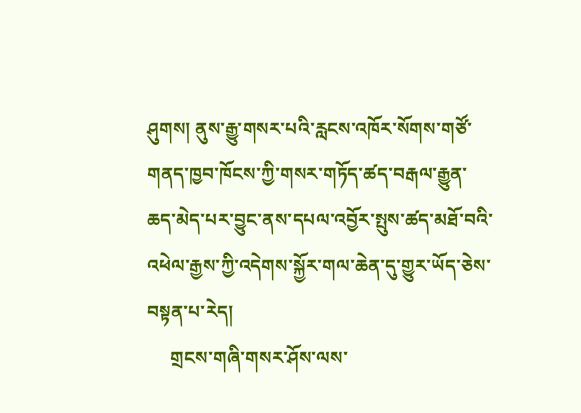ཤུགས། ནུས་རྒྱུ་གསར་པའི་རླངས་འཁོར་སོགས་གཙོ་གནད་ཁྱབ་ཁོངས་ཀྱི་གསར་གཏོད་ཚད་བརྒལ་རྒྱུན་ཆད་མེད་པར་བྱུང་ནས་དཔལ་འབྱོར་སྤུས་ཚད་མཐོ་བའི་འཕེལ་རྒྱས་ཀྱི་འདེགས་སྐྱོར་གལ་ཆེན་དུ་གྱུར་ཡོད་ཅེས་བསྟན་པ་རེད།
     གྲངས་གཞི་གསར་ཤོས་ལས་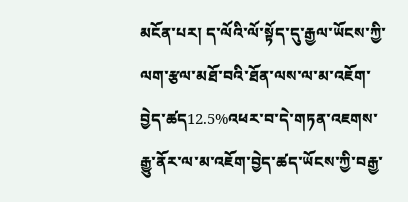མངོན་པར། ད་ལོའི་ལོ་སྟོད་དུ་རྒྱལ་ཡོངས་ཀྱི་ལག་རྩལ་མཐོ་བའི་ཐོན་ལས་ལ་མ་འཇོག་བྱེད་ཚད12.5%འཕར་བ་དེ་གཏན་འཇགས་རྒྱུ་ནོར་ལ་མ་འཇོག་བྱེད་ཚད་ཡོངས་ཀྱི་བརྒྱ་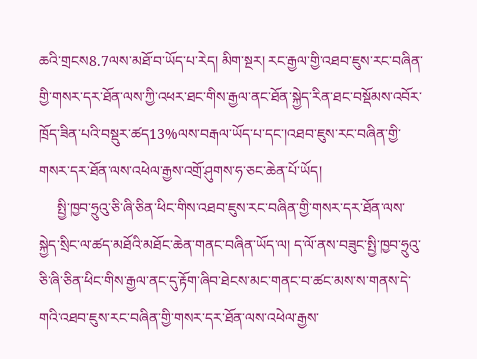ཆའི་གྲངས8.7ལས་མཐོ་བ་ཡོད་པ་རེད། མིག་སྔར། རང་རྒྱལ་གྱི་འཐབ་ཇུས་རང་བཞིན་གྱི་གསར་དར་ཐོན་ལས་ཀྱི་འཕར་ཐང་གིས་རྒྱལ་ནང་ཐོན་སྐྱེད་རིན་ཐང་བསྡོམས་འབོར་ཁྲོད་ཟིན་པའི་བསྡུར་ཚད13%ལས་བརྒལ་ཡོད་པ་དང་།འཐབ་ཇུས་རང་བཞིན་གྱི་གསར་དར་ཐོན་ལས་འཕེལ་རྒྱས་འགྲོ་ཤུགས་ཧ་ཅང་ཆེན་པོ་ཡོད།
     སྤྱི་ཁྱབ་ཧྲུའུ་ཅི་ཞི་ཅིན་ཕིང་གིས་འཐབ་ཇུས་རང་བཞིན་གྱི་གསར་དར་ཐོན་ལས་སྐྱེད་སྲིང་ལ་ཚད་མཐོའི་མཐོང་ཆེན་གནང་བཞིན་ཡོད་ལ། ད་ལོ་ནས་བཟུང་སྤྱི་ཁྱབ་ཧྲུའུ་ཅི་ཞི་ཅིན་ཕིང་གིས་རྒྱལ་ནང་དུ་རྟོག་ཞིབ་ཐེངས་མང་གནང་བ་ཚང་མས་ས་གནས་དེ་གའི་འཐབ་ཇུས་རང་བཞིན་གྱི་གསར་དར་ཐོན་ལས་འཕེལ་རྒྱས་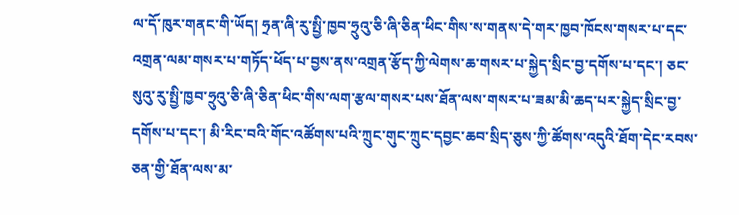ལ་དོ་ཁུར་གནང་གི་ཡོད། ཧྲན་ཞི་རུ་སྤྱི་ཁྱབ་ཧྲུའུ་ཅི་ཞི་ཅིན་ཕིང་གིས་ས་གནས་དེ་གར་ཁྱབ་ཁོངས་གསར་པ་དང་འགྲན་ལམ་གསར་པ་གཏོད་ཕོད་པ་བྱས་ནས་འགྲན་རྩོད་ཀྱི་ལེགས་ཆ་གསར་པ་སྐྱེད་སྲིང་བྱ་དགོས་པ་དང་། ཅང་སུའུ་རུ་སྤྱི་ཁྱབ་ཧྲུའུ་ཅི་ཞི་ཅིན་ཕིང་གིས་ལག་རྩལ་གསར་པས་ཐོན་ལས་གསར་པ་ཟམ་མི་ཆད་པར་སྐྱེད་སྲིང་བྱ་དགོས་པ་དང་། མི་རིང་བའི་གོང་འཚོགས་པའི་ཀྲུང་གུང་ཀྲུང་དབྱང་ཆབ་སྲིད་ཅུས་ཀྱི་ཚོགས་འདུའི་ཐོག་དེང་རབས་ཅན་གྱི་ཐོན་ལས་མ་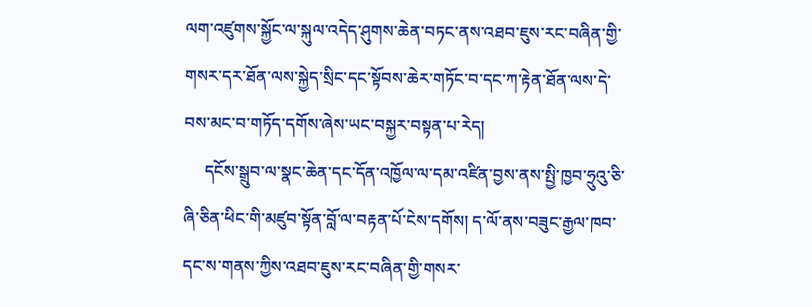ལག་འཛུགས་སྐྱོང་ལ་སྐུལ་འདེད་ཤུགས་ཆེན་བཏང་ནས་འཐབ་ཇུས་རང་བཞིན་གྱི་གསར་དར་ཐོན་ལས་སྐྱེད་སྲིང་དང་སྟོབས་ཆེར་གཏོང་བ་དང་ཀ་རྟེན་ཐོན་ལས་དེ་བས་མང་བ་གཏོད་དགོས་ཞེས་ཡང་བསྐྱར་བསྟན་པ་རེད།
     དངོས་སྒྲུབ་ལ་སྣང་ཆེན་དང་དོན་འཁྱོལ་ལ་དམ་འཛིན་བྱས་ནས་སྤྱི་ཁྱབ་ཧྲུའུ་ཅི་ཞི་ཅིན་ཕིང་གི་མཛུབ་སྟོན་བློ་ལ་བརྟན་པོ་ངེས་དགོས། ད་ལོ་ནས་བཟུང་རྒྱལ་ཁབ་དང་ས་གནས་ཀྱིས་འཐབ་ཇུས་རང་བཞིན་གྱི་གསར་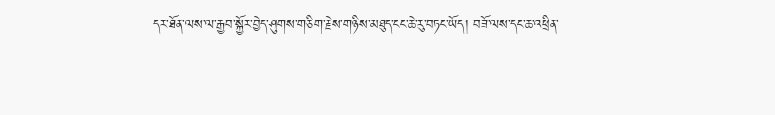དར་ཐོན་ལས་ལ་རྒྱབ་སྐྱོར་བྱེད་ཤུགས་གཅིག་རྗེས་གཉིས་མཐུད་ངང་ཆེ་རུ་བཏང་ཡོད། བཟོ་ལས་དང་ཆ་འཕྲིན་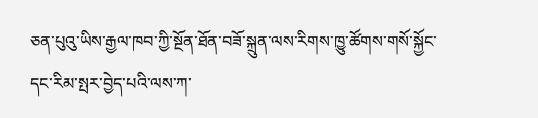ཅན་པུའུ་ཡིས་རྒྱལ་ཁབ་ཀྱི་སྔོན་ཐོན་བཟོ་སྐྲུན་ལས་རིགས་ཁྱུ་ཚོགས་གསོ་སྐྱོང་དང་རིམ་སྤར་བྱེད་པའི་ལས་ཀ་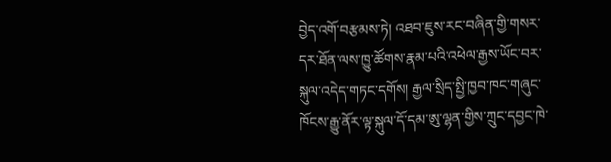བྱེད་འགོ་བརྩམས་ཏེ། འཐབ་ཇུས་རང་བཞིན་གྱི་གསར་དར་ཐོན་ལས་ཁྱུ་ཚོགས་རྣམ་པའི་འཕེལ་རྒྱས་ཡོང་བར་སྐུལ་འདེད་གཏང་དགོས། རྒྱལ་སྲིད་སྤྱི་ཁྱབ་ཁང་གཞུང་ཁོངས་རྒྱུ་ནོར་ལྟ་སྐུལ་དོ་དམ་ཨུ་ལྷན་གྱིས་ཀྲུང་དབྱང་ཁེ་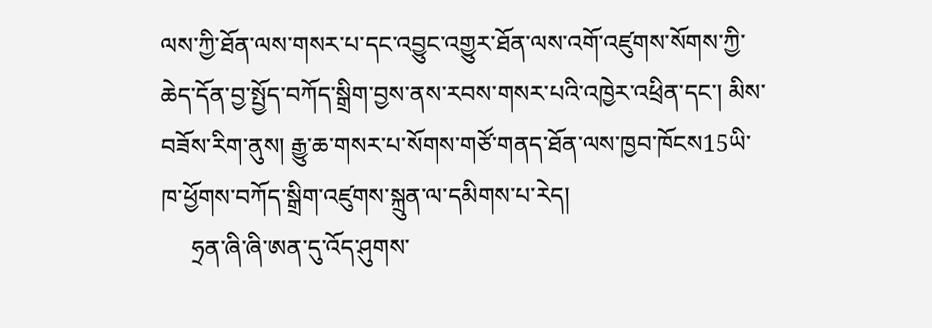ལས་ཀྱི་ཐོན་ལས་གསར་པ་དང་འབྱུང་འགྱུར་ཐོན་ལས་འགོ་འཛུགས་སོགས་ཀྱི་ཆེད་དོན་བྱ་སྤྱོད་བཀོད་སྒྲིག་བྱས་ནས་རབས་གསར་པའི་འཁྱེར་འཕྲིན་དང་། མིས་བཟོས་རིག་ནུས། རྒྱུ་ཆ་གསར་པ་སོགས་གཙོ་གནད་ཐོན་ལས་ཁྱབ་ཁོངས15ཡི་ཁ་ཕྱོགས་བཀོད་སྒྲིག་འཛུགས་སྐྲུན་ལ་དམིགས་པ་རེད།
     ཧྲན་ཞི་ཞི་ཨན་དུ་འོད་ཤུགས་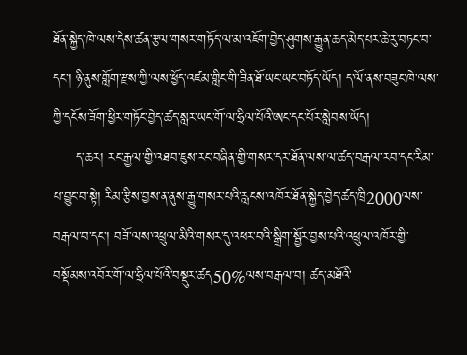ཐོན་སྐྱེད་ཁེ་ལས་དེས་ཚན་རྩལ་གསར་གཏོད་ལ་མ་འཇོག་བྱེད་ཤུགས་རྒྱུན་ཆད་མེད་པར་ཆེ་རུ་བཏང་བ་དང་། ཉི་ནུས་གློག་རྫས་ཀྱི་ལས་ཕྱོད་འཛམ་གླིང་གི་ཟིན་ཐོ་ཡང་ཡང་བཏོད་ཡོད། ད་ལོ་ནས་བཟུང་ཁེ་ལས་ཀྱི་དངོས་ཟོག་ཕྱིར་གཏོང་བྱེད་ཚད་སླར་ཡང་གོ་ལ་ཧྲིལ་པོའི་ཨང་དང་པོར་སླེབས་ཡོད།
     ད་ཆར། རང་རྒྱལ་གྱི་འཐབ་ཇུས་རང་བཞིན་གྱི་གསར་དར་ཐོན་ལས་ལ་ཚད་བརྒལ་རབ་དང་རིམ་པ་བྱུང་བ་སྟེ། རིམ་རྩིས་བྱས་ན་ནུས་རྒྱུ་གསར་པའི་རླངས་འཁོར་ཐོན་སྐྱེད་བྱེད་ཚད་ཁྲི2000ལས་བརྒལ་བ་དང་། བཟོ་ལས་འཕྲུལ་མིའི་གསར་དུ་འཕར་བའི་སྒྲིག་སྦྱོར་བྱས་པའི་འཕྲུལ་འཁོར་གྱི་བསྡོམས་འབོར་གོ་ལ་ཧྲིལ་པོའི་བསྡུར་ཚད50%ལས་བརྒལ་བ། ཚད་མཐོའི་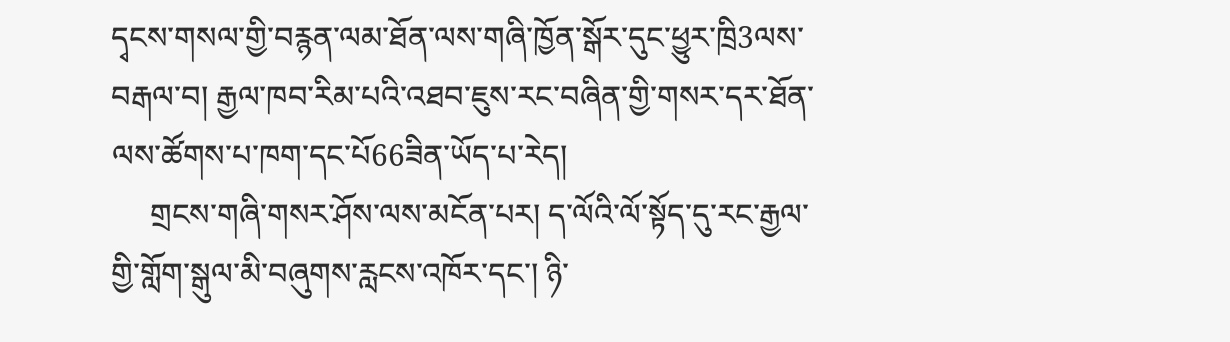དྭངས་གསལ་གྱི་བརྙན་ལམ་ཐོན་ལས་གཞི་ཁྱོན་སྒོར་དུང་ཕྱུར་ཁྲི3ལས་བརྒལ་བ། རྒྱལ་ཁབ་རིམ་པའི་འཐབ་ཇུས་རང་བཞིན་གྱི་གསར་དར་ཐོན་ལས་ཚོགས་པ་ཁག་དང་པོ66ཟིན་ཡོད་པ་རེད།
     གྲངས་གཞི་གསར་ཤོས་ལས་མངོན་པར། ད་ལོའི་ལོ་སྟོད་དུ་རང་རྒྱལ་གྱི་གློག་སྒུལ་མི་བཞུགས་རླངས་འཁོར་དང་། ཉི་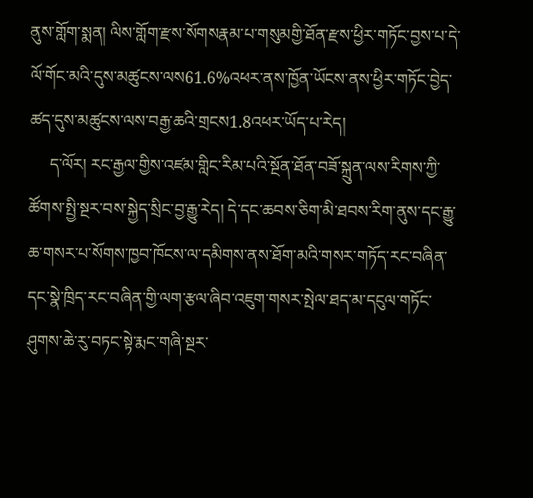ནུས་གློག་སྨན། ལིས་གློག་རྫས་སོགསརྣམ་པ་གསུམགྱི་ཐོན་རྫས་ཕྱིར་གཏོང་བྱས་པ་དེ་ལོ་གོང་མའི་དུས་མཚུངས་ལས61.6%འཕར་ནས་ཁྱོན་ཡོངས་ནས་ཕྱིར་གཏོང་བྱེད་ཚད་དུས་མཚུངས་ལས་བརྒྱ་ཆའི་གྲངས1.8འཕར་ཡོད་པ་རེད།
     ད་ལོར། རང་རྒྱལ་གྱིས་འཛམ་གླིང་རིམ་པའི་སྔོན་ཐོན་བཟོ་སྐྲུན་ལས་རིགས་ཀྱི་ཚོགས་སྤྱི་སྔར་བས་སྐྱེད་སྲིང་བྱ་རྒྱུ་རེད། དེ་དང་ཆབས་ཅིག་མི་ཐབས་རིག་ནུས་དང་རྒྱུ་ཆ་གསར་པ་སོགས་ཁྱབ་ཁོངས་ལ་དམིགས་ནས་ཐོག་མའི་གསར་གཏོད་རང་བཞིན་དང་སྣེ་ཁྲིད་རང་བཞིན་གྱི་ལག་རྩལ་ཞིབ་འཇུག་གསར་སྤེལ་ཐད་མ་དངུལ་གཏོང་ཤུགས་ཆེ་རུ་བཏང་སྟེ་རྨང་གཞི་སྔར་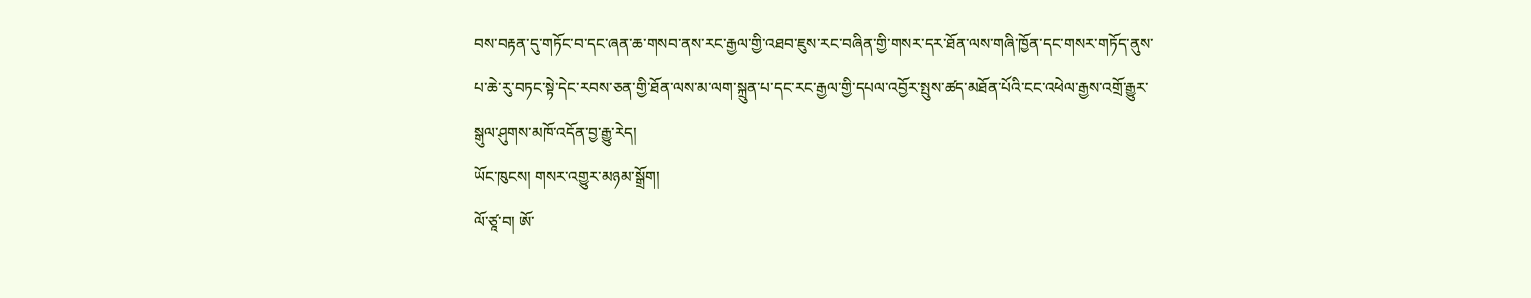བས་བརྟན་དུ་གཏོང་བ་དང་ཞན་ཆ་གསབ་ནས་རང་རྒྱལ་གྱི་འཐབ་ཇུས་རང་བཞིན་གྱི་གསར་དར་ཐོན་ལས་གཞི་ཁྱོན་དང་གསར་གཏོད་ནུས་པ་ཆེ་རུ་བཏང་སྟེ་དེང་རབས་ཅན་གྱི་ཐོན་ལས་མ་ལག་སྐྲུན་པ་དང་རང་རྒྱལ་གྱི་དཔལ་འབྱོར་སྤུས་ཚད་མཐོན་པོའི་ངང་འཕེལ་རྒྱས་འགྲོ་རྒྱུར་སྒུལ་ཤུགས་མཁོ་འདོན་བྱ་རྒྱུ་རེད།
ཡོང་ཁུངས། གསར་འགྱུར་མཉམ་སྒྲོག།
ལོ་ཙཱ་བ། ཨོ་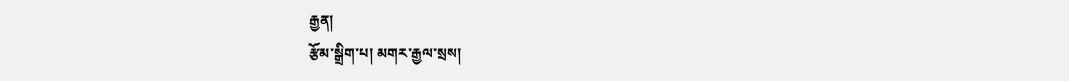རྒྱན།
རྩོམ་སྒྲིག་པ། མགར་རྒྱལ་སྲས།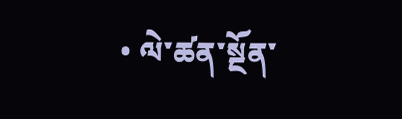• ལེ་ཚན་སྔོན་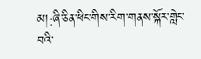མ།:ཞི་ཅིན་ཕིང་གིས་རིག་གནས་སྐོར་གླེང་བའི་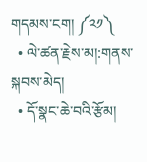གདམས་ངག། ༼༢༡༽
  • ལེ་ཚན་རྗེས་མ།:གནས་སྐབས་མེད།
  • དོ་སྣང་ཆེ་བའི་རྩོམ།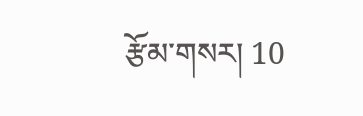རྩོམ་གསར། 10